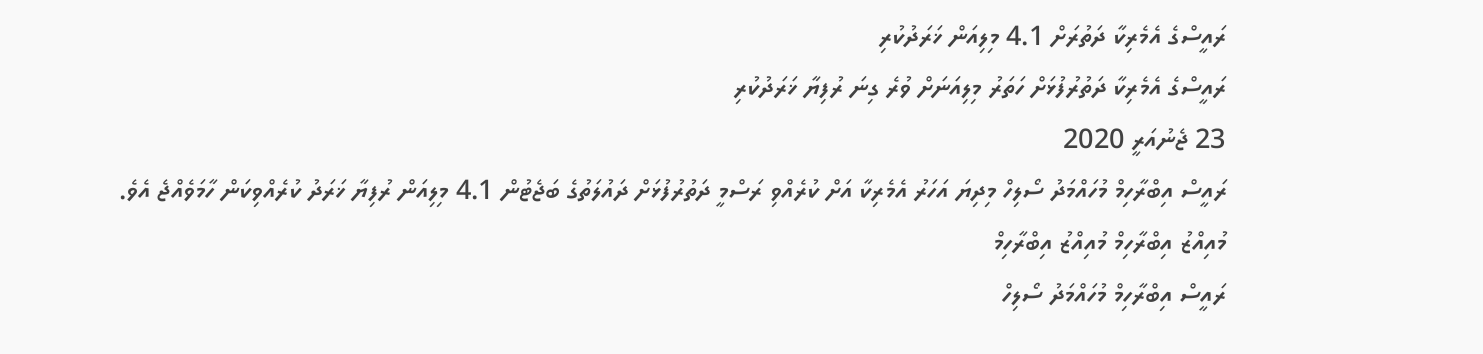ރައީސްގެ އެމެރިކާ ދަތުރަށް 4.1 މިލިއަން ޚަރަދުކުރި
ރައީސްގެ އެމެރިކާ ދަތުރުފުޅަށް ހަތަރު މިލިއަނަށް ވުރެ ގިނަ ރުފިޔާ ޚަރަދުކުރި
23 ޖެނުއަރީ 2020
ރައީސް އިބްރާހިމް މުހައްމަދު ސޯލިހް މިދިޔަ އަހަރު އެމެރިކާ އަށް ކުރެއްވި ރަސްމީ ދަތުރުފުޅަށް ދައުލަތުގެ ބަޖެޓުން 4.1 މިލިއަން ރުފިޔާ ޚަރަދު ކުރެއްވިކަން ހާމަވެއްޖެ އެވެ.
މުއިއްޒު އިބްރާހިމް މުއިއްޒު އިބްރާހިމް
ރައީސް އިބްރާހިމް މުހައްމަދު ސޯލިހް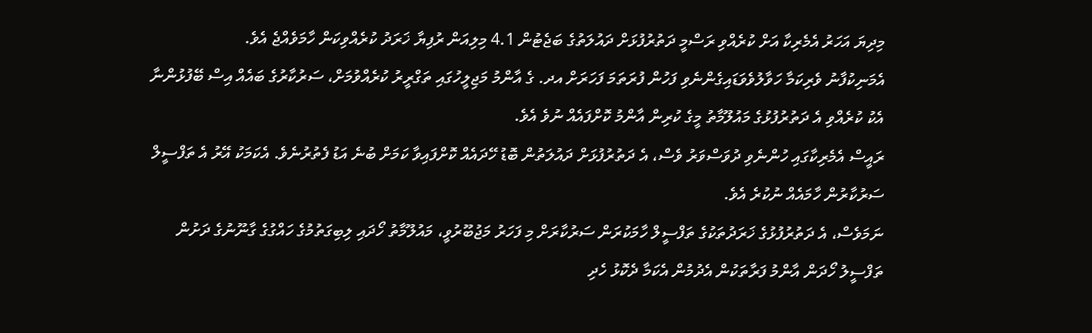މިދިޔަ އަހަރު އެމެރިކާ އަށް ކުރެއްވި ރަސްމީ ދަތުރުފުޅަށް ދައުލަތުގެ ބަޖެޓުން 4.1 މިލިއަން ރުފިޔާ ޚަރަދު ކުރެއްވިކަން ހާމަވެއްޖެ އެވެ.
އެމަނިކުފާނު ވެރިކަމާ ހަވާލުވެވަޑައިގެންނެވި ފަހުން ފުރަތަމަ ފަހަރަށް އދ. ގެ އާންމު މަޖިލީހުގައި ތަގްރީރު ކުރެއްވުމަށް، ސަރުކާރުގެ ބައެއް އިސް ބޭފުޅުންނާ އެކު ކުރެއްވި އެ ދަތުރުފުޅުގެ މައުލޫމާތު މީގެ ކުރިން އާންމު ކޮށްފައެއް ނުވެ އެވެ.
ރައީސް އެމެރިކާގައި ހުންނެވި ދުވަސްވަރު ވެސް، އެ ދަތުރުފުޅަށް ދައުލަތުން ބޮޑު ހޭދައެއް ކޮށްފައިވާ ކަމަށް ބުނެ އަޑު ފެތުރުނެވެ. އެކަމަކު އޭރު އެ ތަފްސީލް ސަރުކާރުން ހާމައެއް ނުކުރެ އެވެ.
ނަމަވެސް، އެ ދަތުރުފުޅުގެ ޚަރަދުތަކުގެ ތަފްސީލް ހާމަކުރަން ސަރުކާރަށް މި ފަހަރު މަޖުބޫރުވީ، މައުލޫމާތު ހޯދައި ލިބިގަތުމުގެ ހައްގުގެ ގާނޫނުގެ ދަށުން ތަފްސީލު ހޯދަން އާންމު ފަރާތަކުން އެދުމުން އެކަމާ ދެކޮޅު ހެދި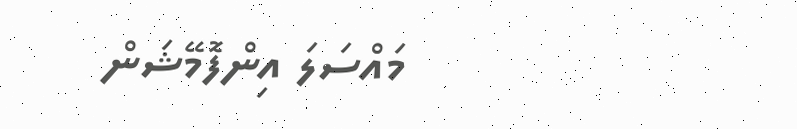މައްސަލަ އިންފޮމޭޝަން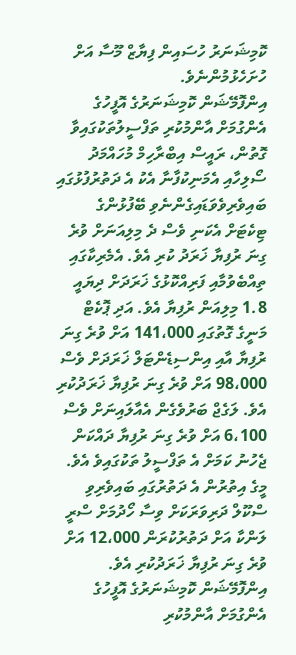ކޮމިޝަނަރު ހުސައިން ފިޔާޒް މޫސާ އަށް ހުށަހެޅުމުންނެވެ.
އިންފޮމޭޝަން ކޮމިޝަނަރުގެ އޮފީހުގެ އެންގުމަށް އާންމުކުރި ތަފްސީލުތަކުގައިވާ ގޮތުން، ރައީސް އިބްރާހިމް މުހައްމަދު ސޯލިހާއި އެމަނިކުފާނާ އެކު އެ ދަތުރުފުޅުގައި ބައިވެރިވެވަޑައިގެންނެވި ބޭފުޅުންގެ ޓިކެޓަށް އެކަނި ވެސް ދެ މިލިއަނަށް ވުރެ ގިނަ ރުފިޔާ ޚަރަދު ކުރި އެވެ. އެމެރިކާގައި ތިއްބެވުމާއި ފަރިއްކޮޅުގެ ޚަރަދަށް ދިޔައީ 1.8 މިލިއަން ރުފިޔާ އެވެ. އަދި ޕޮކެޓް މަނީގެ ގޮތުގައި 141،000 އަށް ވުރެ ގިނަ ރުފިޔާ އާއި އިންސިޑެންޓަލް ޚަރަދަށް ވެސް 98،000 އަށް ވުރެ ގިނަ ރުފިޔާ ޚަރަދުކުރި އެވެ. ލަގެޖް ބަރުވެގެން އެއާލައިނަށް ވެސް 6،100 އަށް ވުރެ ގިނަ ރުފިޔާ ދައްކަން ޖެހުނު ކަމަށް އެ ތަފްސީލު ތަކުގައިވެ އެވެ.
މީގެ އިތުރުން އެ ދަތުރުގައި ބައިވެރިވި ސްކޫލް ދަރިވަރަކަށް ވިސާ ހޯދުމަށް ސްރީ ލަންކާ އަށް ދަތުރުކުރަން 12،000 އަށް ވުރެ ގިނަ ރުފިޔާ ޚަރަދުކުރި އެވެ.
އިންފޮމޭޝަން ކޮމިޝަނަރުގެ އޮފީހުގެ އެންގުމަށް އާންމުކުރި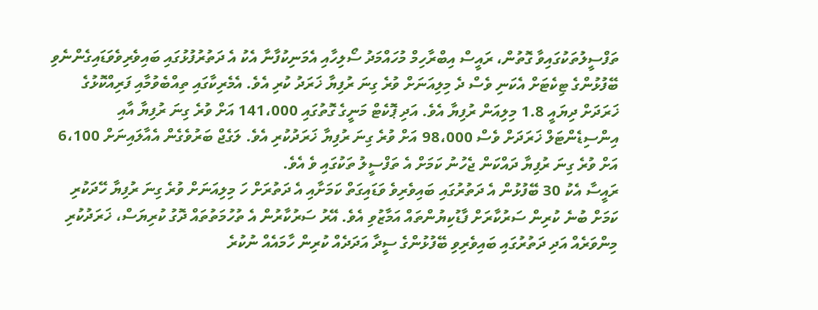ތަފްސީލުތަކުގައިވާ ގޮތުން، ރައީސް އިބްރާހިމް މުހައްމަދު ސޯލިހާއި އެމަނިކުފާނާ އެކު އެ ދަތުރުފުޅުގައި ބައިވެރިވެވަޑައިގެންނެވި ބޭފުޅުންގެ ޓިކެޓަށް އެކަނި ވެސް ދެ މިލިއަނަށް ވުރެ ގިނަ ރުފިޔާ ޚަރަދު ކުރި އެވެ. އެމެރިކާގައި ތިއްބެވުމާއި ފަރިއްކޮޅުގެ ޚަރަދަށް ދިޔައީ 1.8 މިލިއަން ރުފިޔާ އެވެ. އަދި ޕޮކެޓް މަނީގެ ގޮތުގައި 141،000 އަށް ވުރެ ގިނަ ރުފިޔާ އާއި އިންސިޑެންޓަލް ޚަރަދަށް ވެސް 98،000 އަށް ވުރެ ގިނަ ރުފިޔާ ޚަރަދުކުރި އެވެ. ލަގެޖް ބަރުވެގެން އެއާލައިނަށް 6،100 އަށް ވުރެ ގިނަ ރުފިޔާ ދައްކަން ޖެހުނު ކަމަށް އެ ތަފްސީލު ތަކުގައި ވެ އެވެ.
ރައީސާ އެކު 30 ބޭފުޅުން އެ ދަތުރުގައި ބައިވެރިވެ ވަޑައިގަތް ކަމަށާއި އެ ދަތުރަށް ހަ މިލިއަނަށް ވުރެ ގިނަ ރުފިޔާ ހޭދަކުރި ކަމަށް ބުނެ ކުރިން ސަރުކާރަށް ފާޑުކިޔުންތައް އަމާޒުވި އެވެ. އޭރު ސަރުކާރުން އެ ތުހުމަތުތައް ދޮގު ކުރިޔަސް، ޚަރަދުކުރި މިންވަރެއް އަދި ދަތުރުގައި ބައިވެރިވި ބޭފުޅުންގެ ސީދާ އަދަދެއް ކުރިން ހާމައެއް ނުކުރެ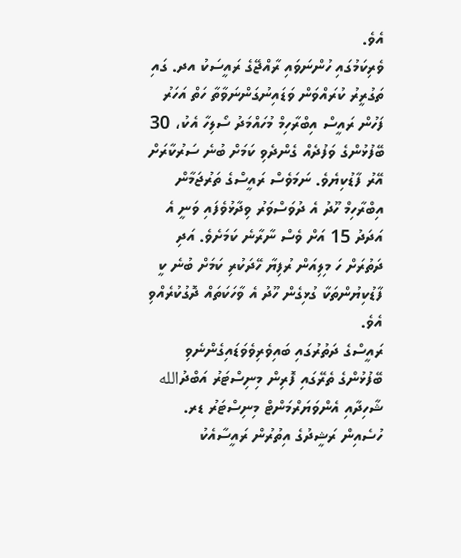އެވެ.
ވެރިކަމުގައި ހުންނަވައި ރާއްޖޭގެ ރައީސަކު އދ. ގައި ތަގުރީރު ކުރައްވަން ވަޑައިނުގަންނަވާތާ ހަތް އަހަރު ފަހުން ރައީސް އިބްރާހިމް މުހައްމަދު ސޯލިހާ އެކު، 30 ބޭފުޅުންގެ ވަފުދެއް ގެންދެވި ކަމަށް ބުނެ ސަރުކާރަށް އޭރު ފާޑުކިޔެވެ. ނަމަވެސް ރައީސްގެ ތަރުޖަމާން އިބްރާހިމް ހޫދު އެ ދުވަސްވަރު ވިދާޅުވެފައި ވަނީ އެ އަދަދު 15 އަށް ވެސް ނާރާނެ ކަމަށެވެ. އަދި ދަތުރަށް ހަ މިލިއަން ރުފިޔާ ހޭދަކުރި ކަމަށް ބުނެ ކީ ފާޑުކިޔުންތަކާ ގުޅިގެން ހޫދު އެ ވާހަކަތައް ދޮގުކުރެއްވި އެވެ.
ރައީސްގެ ދަތުރުގައި ބައިވެރިވެވަޑައިގެންނެވި ބޭފުޅުންގެ ތެރޭގައި ފޮރިން މިނިސްޓަރު އަބްދުالله ޝާހިދާއި އެންވަޔަރްމަންޓް މިނިސްޓަރު ޑރ. ހުސެއިން ރަޝީދުގެ އިތުރުން ރައީސާއެކު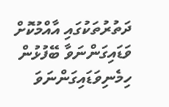ދަތުރުތަކުގައި އާއްމުކޮށް ވަޑައިގަންނަވާ ބޭފުޅުން ހިމެނިވަޑައިގަންނަވަ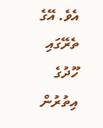އެވެ. އޭގެ ތެރޭގައި ހޫދުގެ އިތުރުން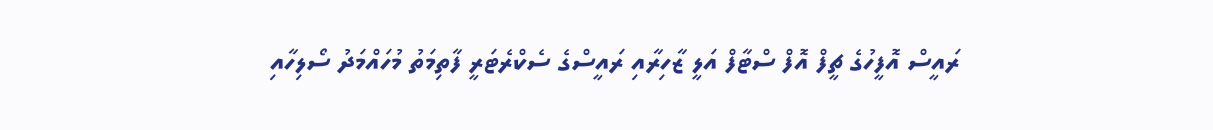ރައީސް އޮފީހުގެ ޗީފް އޮފް ސްޓާފް އަލީ ޒާހިރާއި ރައީސްގެ ސެކްރެޓަރީ ފާތިމަތު މުހައްމަދު ސޯލިހާއި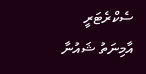ސެކްރެޓަރީ އާމިނަތު ޝައުނާ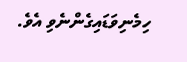ހިމެނިވަޑައިގެންނެވި އެވެ.